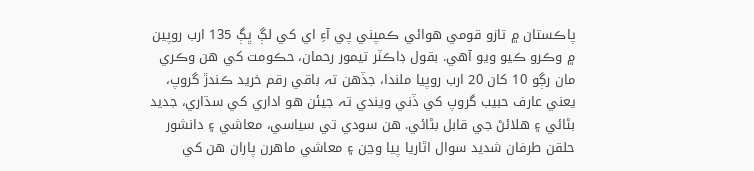پاڪستان ۾ تازو قومي هوائي ڪمپني پي آءِ اي کي لڳ ڀڳ 135 ارب روپين ۾ وڪرو ڪيو ويو آهي. بقول ڊاڪٽر تيمور رحمان، حڪومت کي هن وڪري مان رڳو 10 کان 20 ارب روپيا ملندا، جڏهن تہ باقي رقم خريد ڪندڙ گروپ، يعني عارف حبيب گروپ کي ڏني ويندي تہ جيئن هو اداري کي سڌاري، جديد بڻائي ۽ هلائڻ جي قابل بڻائي. هن سودي تي سياسي، معاشي ۽ دانشور حلقن طرفان شديد سوال اٿاريا پيا وڃن ۽ معاشي ماهرن پاران هن کي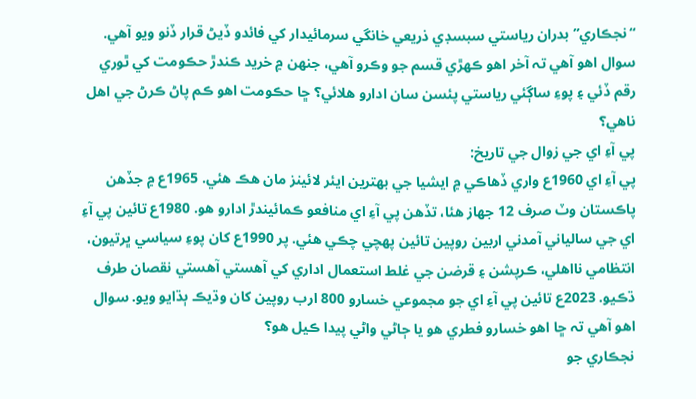“نجڪاري” بدران رياستي سبسڊي ذريعي خانگي سرمائيدار کي فائدو ڏيڻ قرار ڏنو ويو آهي. سوال اهو آهي تہ آخر اهو ڪهڙي قسم جو وڪرو آهي، جنهن ۾ خريد ڪندڙ حڪومت کي ٿوري رقم ڏئي ۽ پوءِ ساڳئي رياستي پئسن سان ادارو هلائي؟ ڇا حڪومت اهو ڪم پاڻ ڪرڻ جي اهل ناهي؟
پي آءِ اي جي زوال جي تاريخ:
پي آءِ اي 1960ع واري ڏهاڪي ۾ ايشيا جي بهترين ايئر لائينز مان هڪ هئي. 1965ع ۾ جڏهن پاڪستان وٽ صرف 12 جهاز هئا، تڏهن پي آءِ اي منافعو ڪمائيندڙ ادارو هو. 1980ع تائين پي آءِ اي جي سالياني آمدني اربين روپين تائين پهچي چڪي هئي. پر 1990ع کان پوءِ سياسي ڀرتيون، انتظامي نااهلي، ڪرپشن ۽ قرضن جي غلط استعمال اداري کي آهستي آهستي نقصان طرف ڌڪيو. 2023ع تائين پي آءِ اي جو مجموعي خسارو 800 ارب روپين کان وڌيڪ ٻڌايو ويو. سوال اهو آهي تہ ڇا اهو خسارو فطري هو يا ڄاڻي واڻي پيدا ڪيل هو؟
نجڪاري جو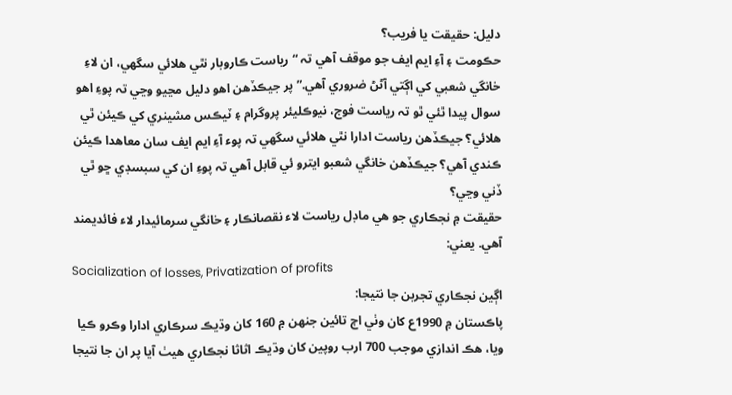دليل: حقيقت يا فريب؟
حڪومت ۽ آءِ ايم ايف جو موقف آهي تہ “رياست ڪاروبار نٿي هلائي سگهي، ان لاءِ خانگي شعبي کي اڳتي آڻڻ ضروري آهي.” پر جيڪڏهن اهو دليل مڃيو وڃي تہ پوءِ اهو سوال پيدا ٿئي ٿو تہ رياست فوج، نيوڪليئر پروگرام ۽ ٽيڪس مشينري کي ڪيئن ٿي هلائي؟ جيڪڏهن رياست ادارا نٿي هلائي سگهي تہ پوء آءِ ايم ايف سان معاهدا ڪيئن ڪندي آهي؟ جيڪڏهن خانگي شعبو ايترو ئي قابل آهي تہ پوءِ ان کي سبسڊي ڇو ٿي ڏني وڃي؟
حقيقت ۾ نجڪاري جو هي ماڊل رياست لاء نقصانڪار ۽ خانگي سرمائيدار لاء فائديمند آهي. يعني:
Socialization of losses, Privatization of profits
اڳين نجڪاري تجربن جا نتيجا:
پاڪستان ۾ 1990ع کان وٺي اڄ تائين جنهن ۾ 160 کان وڌيڪ سرڪاري ادارا وڪرو ڪيا ويا، هڪ اندازي موجب 700 ارب روپين کان وڌيڪ اثاثا نجڪاري هيٺ آيا پر ان جا نتيجا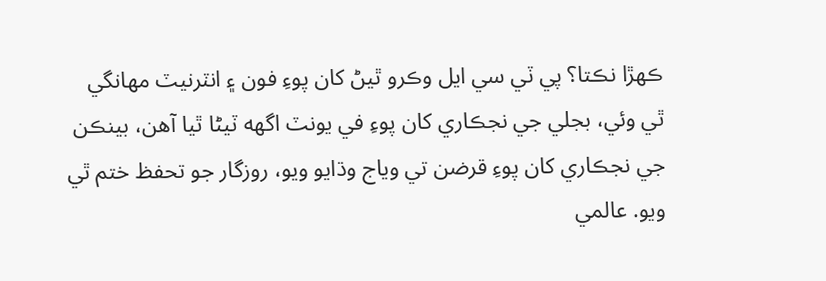ڪهڙا نڪتا؟ پي ٽي سي ايل وڪرو ٿيڻ کان پوءِ فون ۽ انٽرنيٽ مهانگي ٿي وئي، بجلي جي نجڪاري کان پوءِ في يونٽ اگهه ٽيڻا ٿيا آهن، بينڪن جي نجڪاري کان پوءِ قرضن تي وياج وڌايو ويو، روزگار جو تحفظ ختم ٿي ويو. عالمي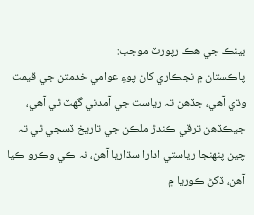بينڪ جي هڪ رپورٽ موجب:
پاڪستان ۾ نجڪاري کان پوءِ عوامي خدمتن جي قيمت وڌي آهي، جڏهن تہ رياست جي آمدني گهٽ ٿي آهي، جيڪڏهن ترقي ڪندڙ ملڪن جي تاريخ ڏسجي ٿي تہ چين پنهنجا رياستي ادارا سڌاريا آهن، نہ ڪي وڪرو ڪيا آھن، ڏکڻ ڪوريا ۾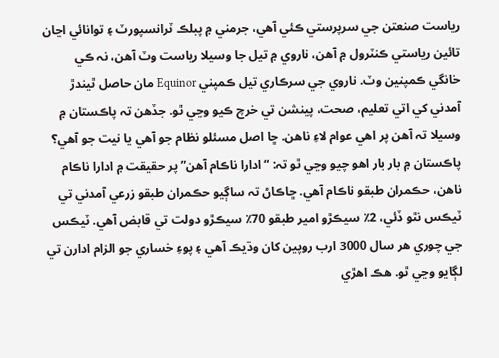رياست صنعتن جي سرپرستي ڪئي آهي، جرمني ۾ پبلڪ ٽرانسپورٽ ۽ توانائي اڃان تائين رياستي ڪنٽرول ۾ آهن، ناروي ۾ تيل جا وسيلا رياست وٽ آهن، نہ ڪي خانگي ڪمپنين وٽ. ناروي جي سرڪاري تيل ڪمپني Equinor مان حاصل ٿيندڙ آمدني کي اتي تعليم، صحت، پينشن تي خرچ ڪيو وڃي ٿو. جڏهن تہ پاڪستان ۾ وسيلا تہ آهن پر اهي عوام لاءِ ناهن. ڇا اصل مسئلو نظام جو آهي يا نيت جو آهي؟
پاڪستان ۾ بار بار اهو چيو وڃي ٿو تہ: “ادارا ناڪام آهن” پر حقيقت ۾ ادارا ناڪام ناهن، حڪمران طبقو ناڪام آهي. ڇاڪاڻ تہ ساڳيو حڪمران طبقو زرعي آمدني تي ٽيڪس نٿو ڏئي، 2٪ سيڪڙو امير طبقو 70٪ سيڪڙو دولت تي قابض آهي. ٽيڪس جي چوري هر سال 3000 ارب روپين کان وڌيڪ آهي ۽ پوءِ خساري جو الزام ادارن تي لڳايو وڃي ٿو. هڪ اهڙي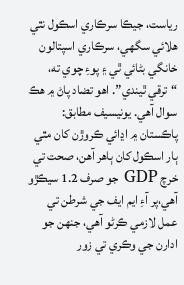رياست، جيڪا سرڪاري اسڪول نٿي هلائي سگهي، سرڪاري اسپتالون خانگي بڻائي ٿي ۽ پوءِ چوي ته، “ترقي ٿيندي”. اهو تضاد پاڻ ۾ هڪ سوال آهي. يونيسيف مطابق: پاڪستان ۾ اڍائي ڪروڙن کان مٿي ٻار اسڪول کان ٻاهر آهن، صحت تي خرچ GDP جو صرف 1.2 سيڪڙو آهي،پر آءِ ايم ايف جي شرطن تي عمل لازمي ڪرڻو آهي، جنهن جو ادارن جي وڪري تي زور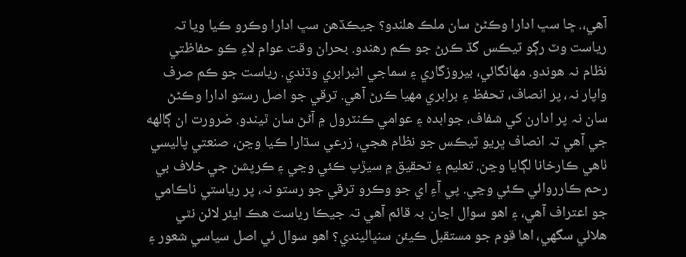آهي،. ڇا سڀ ادارا وڪڻڻ سان ملڪ هلندو؟ جيڪڏهن سڀ ادارا وڪرو ڪيا ويا تہ رياست وٽ رڳو ٽيڪس گڏ ڪرڻ جو ڪم رهندو. بحران وقت عوام لاءِ ڪو حفاظتي نظام نہ هوندو. مهانگائي، بيروزگاري ۽ سماجي اڻبرابري وڌندي. رياست جو ڪم صرف واپار نہ، پر انصاف، تحفظ ۽ برابري مهيا ڪرڻ آهي. ترقي جو اصل رستو ادارا وڪڻڻ سان نہ پر ادارن کي شفاف، جوابده ۽ عوامي ڪنٽرول ۾ آڻڻ سان ٿيندو. ضرورت ان ڳالهه جي آهي تہ انصاف ڀريو ٽيڪس جو نظام هجي، زرعي سڌارا ڪيا وڃن، صنعتي پاليسي ٺاهي ڪارخانا لڳايا وڃن. تعليم ۽ تحقيق ۾ سيڙپ ڪئي وڃي ۽ ڪرپشن جي خلاف بي رحم ڪارروائي ڪئي وڃي. پي آءِ اي جو وڪرو ترقي جو رستو نہ، پر رياستي ناڪامي جو اعتراف آهي، ۽ اهو سوال اڃان بہ قائم آهي تہ جيڪا رياست هڪ ايئر لائن نٿي هلائي سگهي، اها قوم جو مستقبل ڪيئن سنڀاليندي؟ اهو سوال ئي اصل سياسي شعور ۽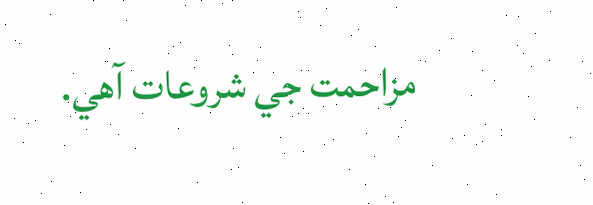مزاحمت جي شروعات آهي.